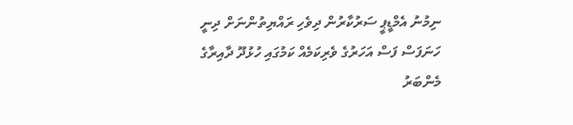ނިމުނު އެމްޑީޕީ ސަރުކާރުން ދިވެހި ރައްޔިތުންނަށް ދިނީ ހަނަފަސް ފަސް އަހަރުގެ ވެރިކަމެއް ކަމުގައި ހުޅުދޫ ދާއިރާގެ މެންބަރު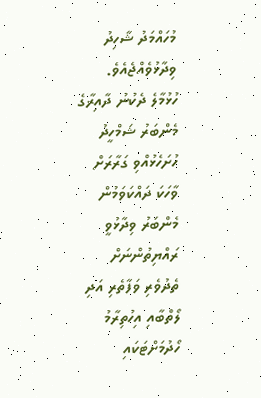މުހައްމަދު ޝާހިދު ވިދާޅުވެއްޖެއެވެ.
ހުޅުމާލެ ދެކުނު ދާއިރާގެ މެންބަރު ޝަމްހީދު ހުށަހެޅުއްވި ގަރާރަށް ވާހަކަ ދައްކަވަމުން މެންބަރު ވިދާޅުވީ ރައްޔިތުންނަށް ތެދުވެރި ވަފާތެރި އަދި ލޯތްބާއި އިހުތިރާމު ހޯދުމަށްޓަކައި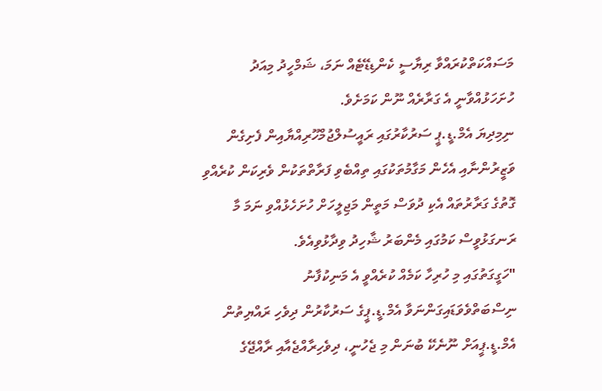މަސައްކަތްކުރައްވާ ރިޔާސީ ކެންޑިޑޭޓެއް ނަމަ، ޝަމްހީދު މިއަދު ހުށަހަޅުއްވާނީ އެ ގަރާރެއް ނޫން ކަމަށެވެ.
ނިމިދިޔަ އެމް.ޑީ.ޕީ ސަރުކާރުގައި ރައީސުލްޖުމްހޫރިއްޔާއިން ފެށިގެން ވަޒީރުންނާއި އެހެން މަގާމުތަކުގައި ތިއްބެވި ފަރާތްތަކުން ވެރިކަން ކުރެއްވި ގޮތުގެ ގަރާރުތައް އެކި ދުވަސް މަތީން މަޖިލީހަށް ހުށަހެޅުއްވި ނަމަ މާ ރަނގަޅުވީސް ކަމުގައި މެންބަރު ޝާހިދު ވިދާޅުވިއެވެ.
"ހަގީގަތުގައި މި ހުރިހާ ކަމެއް ކުރެއްވީ އެ މަނިކުފާނު ނިސްބަތްވެވަޑައިގަންނަވާ އެމް.ޑީ.ޕީގެ ސަރުކާރުން ދިވެހި ރައްޔިތުން އެމް.ޑީ.ޕީއަށް ނޫނެކޭ ބުނަން މި ޖެހުނީ، ދިވެހިރާއްޖެއާއި ރާއްޖޭގެ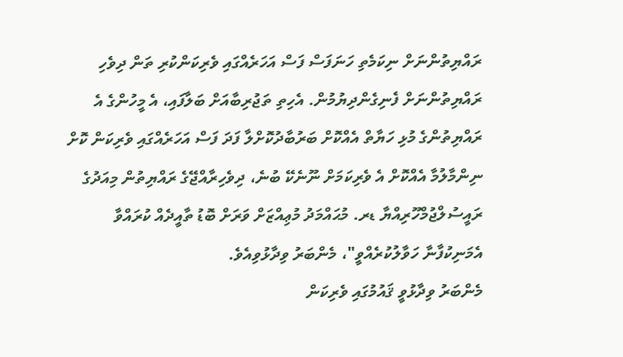ރައްޔިތުންނަށް ނިކަމެތި ހަނަފަސް ފަސް އަހަރެއްގައި ވެރިކަންކުރި ތަން ދިވެހި ރައްޔިތުންނަށް ފެނިގެންދިޔުމުން. އެހިތި ތަޖުރިބާއަށް ބަލާފައި، އެ މީހުންގެ އެ ރައްޔިތުންގެ މުޅި ހަޔާތް އެއްކޮށް ބަރުބާދުކޮށްލާ ފަދަ ފަސް އަހަރެއްގައި ވެރިކަން ކޮށް ނިންމާލުމާ އެއްކޮށް އެ ވެރިކަމަށް ނޫނެކޭ ބުނެ، ދިވެހިރާއްޖޭގެ ރައްޔިތުން މިއަދުގެ ރައީސުލްޖުމްހޫރިއްޔާ ޑރ. މުޙައްމަދު މުޢިއްޒަށް ވަރަށް ބޮޑު ތާއީދެއް ކުރައްވާ އެމަނިކުފާނާ ހަވާލުކުރެއްވީ"، މެންބަރު ވިދާޅުވިއެވެ.
މެންބަރު ވިދާޅުވީ ޤައުމުގައި ވެރިކަން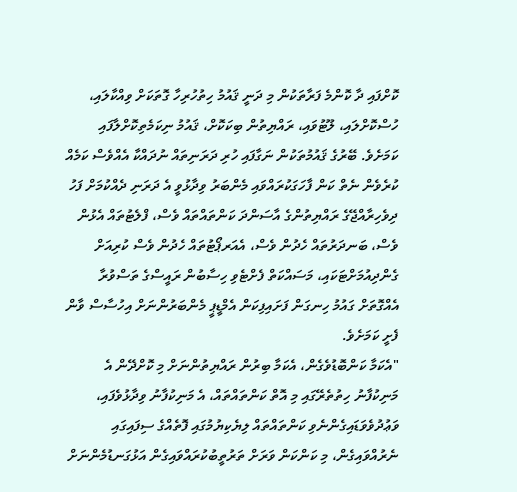ކޮށްފައި ދާ ކޮންމެ ފަރާތަކުން މި ދަނީ ޤައުމު ހިތުހުރިހާ ގޮތަކަށް ވިއްކާލައި، ހުސްކޮށްލައި، ލޫޓުވައި، ރައްޔިތުން ބިކަކޮށް، ޤައުމު ނިކަމެތިކޮށްލާފައި ކަމަށެވެ. ބޭރުގެ ޤައުމުތަކުން ނަގާފައި ހުރި ދަރަނިތައް ނުދައްކާ އެއްވެސް ކަމެއް ކުރެވެން ނެތް ކަން ފާހަގަކުރައްވައި މެންބަރު ވިދާޅުވީ އެ ދަރަނި ދެއްކުމަށް ފަހު ދިވެހިރާއްޖޭގެ ރައްޔިތުންގެ އާސަންދަ ކަންތައްތައް ވެސް، ފްލެޓުތައް އެޅުން ވެސް، ބަނދަރުތައް ހެދުން ވެސް، އެއަރޕޯޓުތައް ހެދުން ވެސް ކުރިއަށް ގެންދިއުމަށްޓަކައި، މަސައްކަތް ފެށްޓެވި ހިސާބުން ރައީސްގެ ތަސްވުރާ އެއްގޮތަށް ގައުމު ހިނގަން ފަށައިފިކަން އެމްޑީޕީ މެންބަރުންނަށް އިހުސާސް ވާން ފެށީ ކަމަށެވެ.
"އެކަމާ ކަންބޮޑުވެގެން، އެކަމާ ބިރުން ރައްޔިތުންނަށް މި ކޮށްދޭން އެ މަނިކުފާނު ހިތުތެރޭގައި މި އޮތް ކަންތައްތައް، އެ މަނިކުފާނު ވިދާޅުވެފައި، ވަޢުދުވެވަޑައިގެންނެވި ކަންތައްތައް ލިޔެކިޔުމުގައި ފޮތެއްގެ ސިފައިގައި ނެރުއްވައިގެން، މި ކަންކަން ވަރަށް ތަރުތީބުކުރައްވައިގެން އަޅުގަނޑުމެންނަށް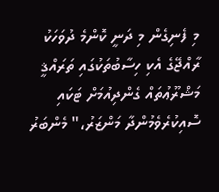މި ފެނިގެން މި ދަނީ ކޮންމެ ދުވަހަކު ރާއްޖޭގެ އެކި ހިސާބުތަކުގައި ތަރައްޤީ މަޝްރޫޢުތައް ގެންދިއުމަށް ޓަކައި ސޮއިކުރެވެމުންދާ މަންޒަރު،" މެންބަރު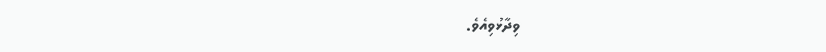ވިދާޅުވިއެވެ.